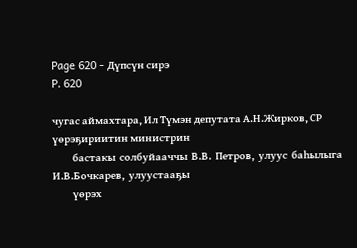Page 620 - Дүпсүн сирэ
P. 620

чугас аймахтара, Ил Түмэн депутата А.Н.Жирков, СР үөрэҕириитин министрин
          бастакы  солбуйааччы  В.В.  Петров,  улуус  баһылыга  И.В.Бочкарев,  улуустааҕы
          үөрэх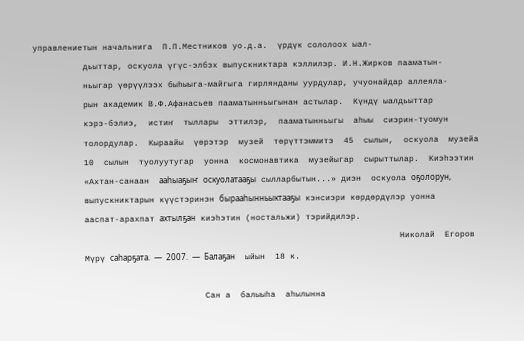управлениетын начальнига  П.П.Местников уо.д.а.  үрдүк сололоох ыал-
          дьыттар, оскуола үгүс-элбэх выпускниктара кэллилэр. И.Н.Жирков пааматын-
          ньыгар үөрүүлээх быһыыга-майгыга гирлянданы уурдулар, учуонайдар аллеяла-
          рын академик В.Ф.Афанасьев пааматынньыгынан астылар.  Күндү ыалдьыттар
          кэрэ-бэлиэ,  истиҥ  тыллары  эттилэр,  пааматынньыгы  аһыы  сиэрин-туомун
          толордулар.  Кыраайы  үөрэтэр  музей  төрүттэммитэ  45  сылын,  оскуола  музейа
          10  сылын  туолуутугар  уонна  космонавтика  музейыгар  сырыттылар.  Киэһээтин
          «Ахтан-санаан  ааһыаҕыҥ оскуолатааҕы сылларбытын...» диэн  оскуола оҕолорун,
          выпускниктарын күүстэринэн бырааһынньыктааҕы кэнсиэри көрдөрдүлэр уонна
          ааспат-арахпат ахтылҕан киэһэтин (ностальжи) тэрийдилэр.
                                                                         Николай  Егоров
          Мүрү саһарҕата.  —  2007.  —  Балаҕан  ыйын  18 к.

                                  Сан а  балыыһа  аһылынна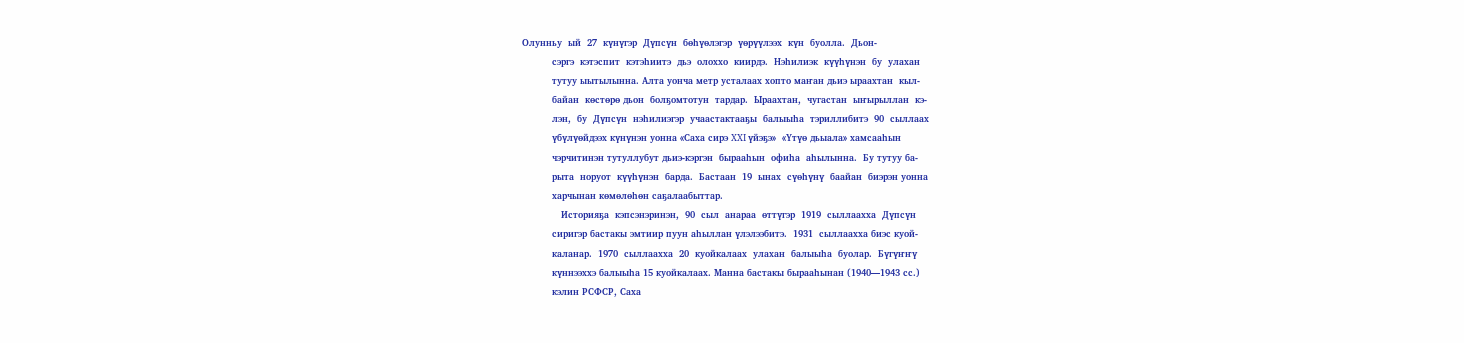Олунньу  ый  27  күнүгэр  Дүпсүн  бөһүөлэгэр  үөрүүлээх  күн  буолла.  Дьон-
          сэргэ  кэтэспит  кэтэһиитэ  дьэ  олоххо  киирдэ.  Нэһилиэк  күүһүнэн  бу  улахан
          тутуу ыытылынна. Алта уонча метр усталаах хопто маҥан дьиэ ыраахтан  кыл-
          байан  көстөрө дьон  болҕомтотун  тардар.  Ыраахтан,  чугастан  ыҥырыллан  кэ-
          лэн,  бу  Дүпсүн  нэһилиэгэр  учаастактааҕы  балыыһа  тэриллибитэ  90  сыллаах
          үбүлүөйдээх күнүнэн уонна «Саха сирэ XXI үйэҕэ»  «Үтүө дьыала» хамсааһын
          чэрчитинэн тутуллубут дьиэ-кэргэн  бырааһын  офиһа  аһылынна.  Бу тутуу ба-
          рыта  норуот  күүһүнэн  барда.  Бастаан  19  ынах  сүөһүнү  баайан  биэрэн уонна
          харчынан көмөлөһөн саҕалаабыттар.
             Историяҕа  кэпсэнэринэн,  90  сыл  анараа  өттүгэр  1919  сыллаахха  Дүпсүн
          сиригэр бастакы эмтиир пуун аһыллан үлэлээбитэ.  1931  сыллаахха биэс куой-
          каланар.  1970  сыллаахха  20  куойкалаах  улахан  балыыһа  буолар.  Бүгүҥҥү
          күннээххэ балыыһа 15 куойкалаах. Манна бастакы бырааһынан (1940—1943 сс.)
          кэлин РСФСР, Саха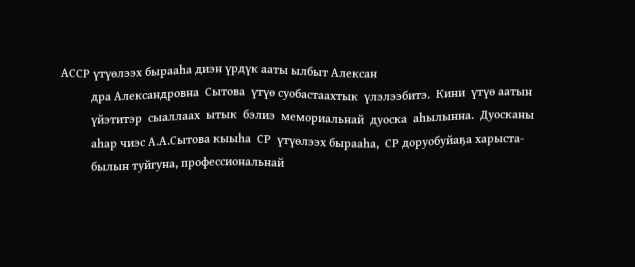АССР үтүөлээх бырааһа диэн үрдүк ааты ылбыт Алексан
          дра Александровна  Сытова  үтүө суобастаахтык  үлэлээбитэ.  Кини  үтүө аатын
          үйэтитэр  сыаллаах  ытык  бэлиэ  мемориальнай  дуоска  аһылынна.  Дуосканы
          аһар чиэс А.А.Сытова кыыһа  СР  үтүөлээх бырааһа,  СР доруобуйаҕа харыста-
          былын туйгуна, профессиональнай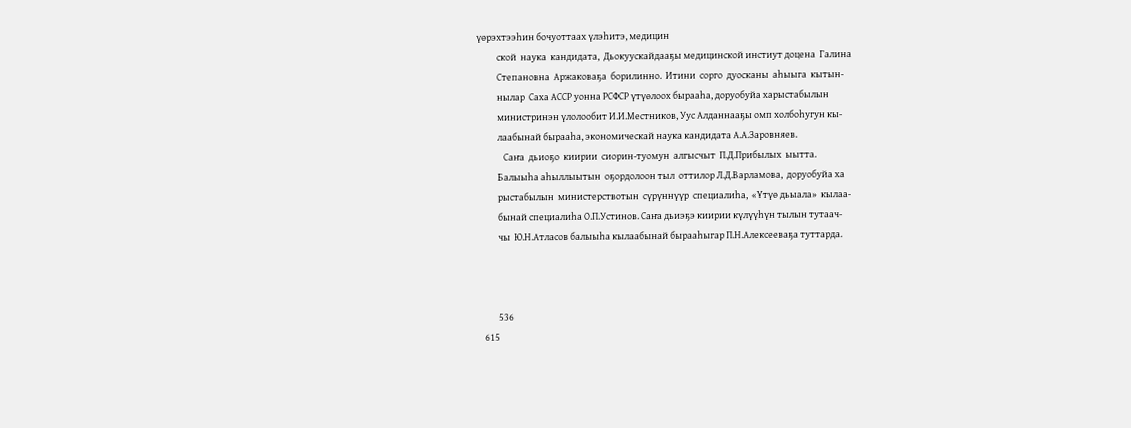үөрэхтээһин бочуоттаах үлэһитэ, медицин
          ской  наука  кандидата,  Дьокуускайдааҕы медицинской инстиут доцена  Галина
          Степановна  Аржаковаҕа  борилинно.  Итини  сорго  дуосканы  аһыыга  кытын-
          нылар  Саха АССР уонна РСФСР үтүөлоох бырааһа, доруобуйа харыстабылын
          министринэн үлолообит И.И.Местников, Уус Алданнааҕы омп холбоһугун кы-
          лаабынай бырааһа, экономическай наука кандидата А.А.Заровняев.
             Саҥа  дьиоҕо  киирии  сиорин-туомун  алгысчыт  П.Д.Прибылых  ыытта.
          Балыыһа аһыллыытын  оҕордолоон тыл  оттилор Л.Д.Варламова,  доруобуйа ха
          рыстабылын  министерствотын  сүрүннүүр  специалиһа,  «Үтүө дьыала»  кылаа-
          бынай специалиһа О.П.Устинов. Саҥа дьиэҕэ киирии күлүүһүн тылын тутаач-
          чы  Ю.Н.Атласов балыыһа кылаабынай бырааһыгар П.Н.Алексееваҕа туттарда.



          536
   615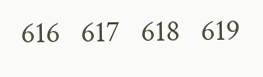616   617   618   619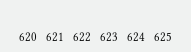620   621   622   623   624   625